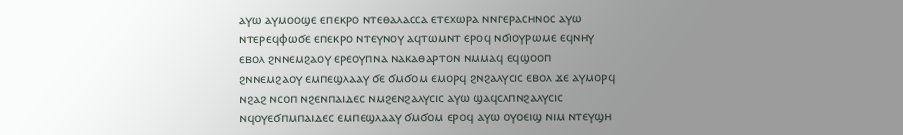ⲁⲩⲱ ⲁⲩⲙⲟⲟϣⲉ ⲉⲡⲉⲕⲣⲟ ⲛⲧⲉⲑⲁⲗⲁⲥⲥⲁ ⲉⲧⲉⲭⲱⲣⲁ ⲛⲛⲅⲉⲣⲁⲥⲏⲛⲟⲥ ⲁⲩⲱ ⲛⲧⲉⲣⲉϥⲫⲱϭⲉ ⲉⲡⲉⲕⲣⲟ ⲛⲧⲉⲩⲛⲟⲩ ⲁϥⲧⲱⲙⲛⲧ ⲉⲣⲟϥ ⲛϭⲓⲟⲩⲣⲱⲙⲉ ⲉϥⲛⲏⲩ ⲉⲃⲟⲗ ϩⲛⲛⲉⲙϩⲁⲟⲩ ⲉⲣⲉⲟⲩⲡⲛⲁ ⲛⲁⲕⲁⲑⲁⲣⲧⲟⲛ ⲛⲙⲙⲁϥ ⲉϥϣⲟⲟⲡ ϩⲛⲛⲉⲙϩⲁⲟⲩ ⲉⲙⲡⲉϣⲗⲁⲁⲩ ϭⲉ ϭⲙϭⲟⲙ ⲉⲙⲟⲣϥ ϩⲛϩⲁⲗⲩⲥⲓⲥ ⲉⲃⲟⲗ ϫⲉ ⲁⲩⲙⲟⲣϥ ⲛϩⲁϩ ⲛⲥⲟⲡ ⲛϩⲉⲛⲡⲁⲓⲇⲉⲥ ⲛⲙϩⲉⲛϩⲁⲗⲩⲥⲓⲥ ⲁⲩⲱ ϣⲁϥⲥⲗⲡⲛϩⲁⲗⲩⲥⲓⲥ ⲛϥⲟⲩⲉϭⲡⲙⲡⲁⲓⲇⲉⲥ ⲉⲙⲡⲉϣⲗⲁⲁⲩ ϭⲙϭⲟⲙ ⲉⲣⲟϥ ⲁⲩⲱ ⲟⲩⲟⲉⲓϣ ⲛⲓⲙ ⲛⲧⲉⲩϣⲏ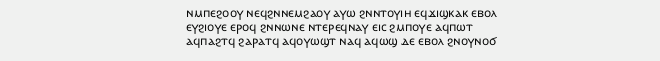ⲛⲙⲡⲉϩⲟⲟⲩ ⲛⲉϥϩⲛⲛⲉⲙϩⲁⲟⲩ ⲁⲩⲱ ϩⲛⲛⲧⲟⲩⲓⲏ ⲉϥϫⲓϣⲕⲁⲕ ⲉⲃⲟⲗ ⲉⲩϩⲓⲟⲩⲉ ⲉⲣⲟϥ ϩⲛⲛⲱⲛⲉ ⲛⲧⲉⲣⲉϥⲛⲁⲩ ⲉⲓⲥ ϩⲙⲡⲟⲩⲉ ⲁϥⲡⲱⲧ ⲁϥⲡⲁϩⲧϥ ϩⲁⲣⲁⲧϥ ⲁϥⲟⲩⲱϣⲧ ⲛⲁϥ ⲁϥⲱϣ ⲇⲉ ⲉⲃⲟⲗ ϩⲛⲟⲩⲛⲟϭ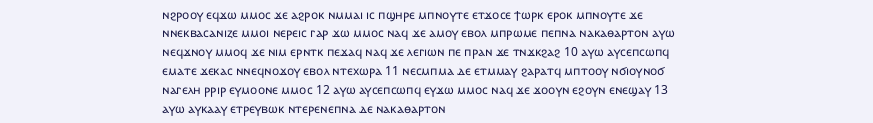ⲛϩⲣⲟⲟⲩ ⲉϥϫⲱ ⲙⲙⲟⲥ ϫⲉ ⲁϩⲣⲟⲕ ⲛⲙⲙⲁⲓ ⲓⲥ ⲡϣⲏⲣⲉ ⲙⲡⲛⲟⲩⲧⲉ ⲉⲧϫⲟⲥⲉ ϯⲱⲣⲕ ⲉⲣⲟⲕ ⲙⲡⲛⲟⲩⲧⲉ ϫⲉ ⲛⲛⲉⲕⲃⲁⲥⲁⲛⲓⲍⲉ ⲙⲙⲟⲓ ⲛⲉⲣⲉⲓⲥ ⲅⲁⲣ ϫⲱ ⲙⲙⲟⲥ ⲛⲁϥ ϫⲉ ⲁⲙⲟⲩ ⲉⲃⲟⲗ ⲙⲡⲣⲱⲙⲉ ⲡⲉⲡⲛⲁ ⲛⲁⲕⲁⲑⲁⲣⲧⲟⲛ ⲁⲩⲱ ⲛⲉϥϫⲛⲟⲩ ⲙⲙⲟϥ ϫⲉ ⲛⲓⲙ ⲉⲣⲛⲧⲕ ⲡⲉϫⲁϥ ⲛⲁϥ ϫⲉ ⲗⲉⲅⲓⲱⲛ ⲡⲉ ⲡⲣⲁⲛ ϫⲉ ⲧⲛϫⲕϩⲁϩ 10 ⲁⲩⲱ ⲁⲩⲥⲉⲡⲥⲱⲡϥ ⲉⲙⲁⲧⲉ ϫⲉⲕⲁⲥ ⲛⲛⲉϥⲛⲟϫⲟⲩ ⲉⲃⲟⲗ ⲛⲧⲉⲭⲱⲣⲁ 11 ⲛⲉⲥⲙⲡⲙⲁ ⲇⲉ ⲉⲧⲙⲙⲁⲩ ϩⲁⲣⲁⲧϥ ⲙⲡⲧⲟⲟⲩ ⲛϭⲓⲟⲩⲛⲟϭ ⲛⲁⲅⲉⲗⲏ ⲣⲣⲓⲣ ⲉⲩⲙⲟⲟⲛⲉ ⲙⲙⲟⲥ 12 ⲁⲩⲱ ⲁⲩⲥⲉⲡⲥⲱⲡϥ ⲉⲩϫⲱ ⲙⲙⲟⲥ ⲛⲁϥ ϫⲉ ϫⲟⲟⲩⲛ ⲉϩⲟⲩⲛ ⲉⲛⲉϣⲁⲩ 13 ⲁⲩⲱ ⲁⲩⲕⲁⲁⲩ ⲉⲧⲣⲉⲩⲃⲱⲕ ⲛⲧⲉⲣⲉⲛⲉⲡⲛⲁ ⲇⲉ ⲛⲁⲕⲁⲑⲁⲣⲧⲟⲛ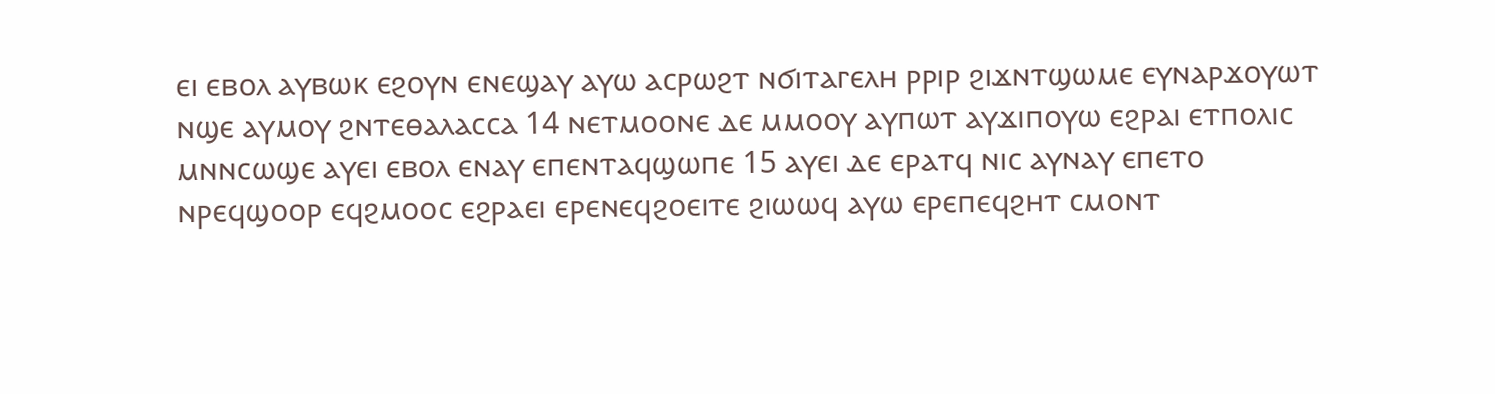ⲉⲓ ⲉⲃⲟⲗ ⲁⲩⲃⲱⲕ ⲉϩⲟⲩⲛ ⲉⲛⲉϣⲁⲩ ⲁⲩⲱ ⲁⲥⲣⲱϩⲧ ⲛϭⲓⲧⲁⲅⲉⲗⲏ ⲣⲣⲓⲣ ϩⲓϫⲛⲧϣⲱⲙⲉ ⲉⲩⲛⲁⲣϫⲟⲩⲱⲧ ⲛϣⲉ ⲁⲩⲙⲟⲩ ϩⲛⲧⲉⲑⲁⲗⲁⲥⲥⲁ 14 ⲛⲉⲧⲙⲟⲟⲛⲉ ⲇⲉ ⲙⲙⲟⲟⲩ ⲁⲩⲡⲱⲧ ⲁⲩϫⲓⲡⲟⲩⲱ ⲉϩⲣⲁⲓ ⲉⲧⲡⲟⲗⲓⲥ ⲙⲛⲛⲥⲱϣⲉ ⲁⲩⲉⲓ ⲉⲃⲟⲗ ⲉⲛⲁⲩ ⲉⲡⲉⲛⲧⲁϥϣⲱⲡⲉ 15 ⲁⲩⲉⲓ ⲇⲉ ⲉⲣⲁⲧϥ ⲛⲓⲥ ⲁⲩⲛⲁⲩ ⲉⲡⲉⲧⲟ ⲛⲣⲉϥϣⲟⲟⲣ ⲉϥϩⲙⲟⲟⲥ ⲉϩⲣⲁⲉⲓ ⲉⲣⲉⲛⲉϥϩⲟⲉⲓⲧⲉ ϩⲓⲱⲱϥ ⲁⲩⲱ ⲉⲣⲉⲡⲉϥϩⲏⲧ ⲥⲙⲟⲛⲧ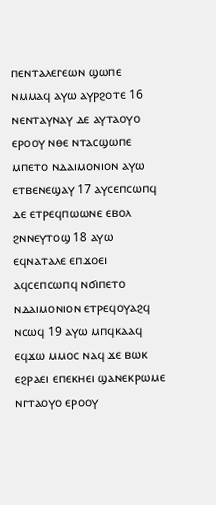ⲡⲉⲛⲧⲁⲗⲉⲅⲉⲱⲛ ϣⲱⲡⲉ ⲛⲙⲙⲁϥ ⲁⲩⲱ ⲁⲩⲣϩⲟⲧⲉ 16 ⲛⲉⲛⲧⲁⲩⲛⲁⲩ ⲇⲉ ⲁⲩⲧⲁⲟⲩⲟ ⲉⲣⲟⲟⲩ ⲛⲑⲉ ⲛⲧⲁⲥϣⲱⲡⲉ ⲙⲡⲉⲧⲟ ⲛⲇⲁⲓⲙⲟⲛⲓⲟⲛ ⲁⲩⲱ ⲉⲧⲃⲉⲛⲉϣⲁⲩ 17 ⲁⲩⲥⲉⲡⲥⲱⲡϥ ⲇⲉ ⲉⲧⲣⲉϥⲡⲱⲱⲛⲉ ⲉⲃⲟⲗ ϩⲛⲛⲉⲩⲧⲟϣ 18 ⲁⲩⲱ ⲉϥⲛⲁⲧⲁⲗⲉ ⲉⲡϫⲟⲉⲓ ⲁϥⲥⲉⲡⲥⲱⲡϥ ⲛϭⲓⲡⲉⲧⲟ ⲛⲇⲁⲓⲙⲟⲛⲓⲟⲛ ⲉⲧⲣⲉϥⲟⲩⲁϩϥ ⲛⲥⲱϥ 19 ⲁⲩⲱ ⲙⲡϥⲕⲁⲁϥ ⲉϥϫⲱ ⲙⲙⲟⲥ ⲛⲁϥ ϫⲉ ⲃⲱⲕ ⲉϩⲣⲁⲉⲓ ⲉⲡⲉⲕⲏⲉⲓ ϣⲁⲛⲉⲕⲣⲱⲙⲉ ⲛⲅⲧⲁⲟⲩⲟ ⲉⲣⲟⲟⲩ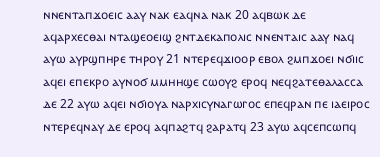ⲛⲛⲉⲛⲧⲁⲡϫⲟⲉⲓⲥ ⲁⲁⲩ ⲛⲁⲕ ⲉⲁϥⲛⲁ ⲛⲁⲕ 20 ⲁϥⲃⲱⲕ ⲇⲉ ⲁϥⲁⲣⲭⲉⲥⲑⲁⲓ ⲛⲧⲁϣⲉⲟⲉⲓϣ ϩⲛⲧⲇⲉⲕⲁⲡⲟⲗⲓⲥ ⲛⲛⲉⲛⲧⲁⲓⲥ ⲁⲁⲩ ⲛⲁϥ ⲁⲩⲱ ⲁⲩⲣϣⲡⲏⲣⲉ ⲧⲏⲣⲟⲩ 21 ⲛⲧⲉⲣⲉϥϫⲓⲟⲟⲣ ⲉⲃⲟⲗ ϩⲙⲡϫⲟⲉⲓ ⲛϭⲓⲓⲥ ⲁϥⲉⲓ ⲉⲡⲉⲕⲣⲟ ⲁⲩⲛⲟϭ ⲙⲙⲏⲏϣⲉ ⲥⲱⲟⲩϩ ⲉⲣⲟϥ ⲛⲉϥϩⲁⲧⲉⲑⲁⲗⲁⲥⲥⲁ ⲇⲉ 22 ⲁⲩⲱ ⲁϥⲉⲓ ⲛϭⲓⲟⲩⲁ ⲛⲁⲣⲭⲓⲥⲩⲛⲁⲅⲱⲅⲟⲥ ⲉⲡⲉϥⲣⲁⲛ ⲡⲉ ⲓⲁⲉⲓⲣⲟⲥ ⲛⲧⲉⲣⲉϥⲛⲁⲩ ⲇⲉ ⲉⲣⲟϥ ⲁϥⲡⲁϩⲧϥ ϩⲁⲣⲁⲧϥ 23 ⲁⲩⲱ ⲁϥⲥⲉⲡⲥⲱⲡϥ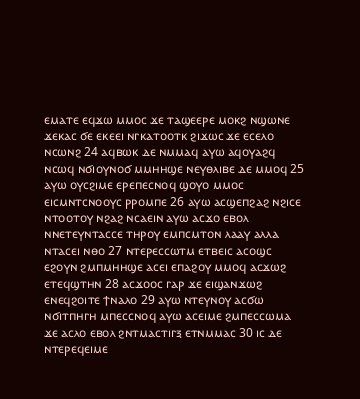ⲉⲙⲁⲧⲉ ⲉϥϫⲱ ⲙⲙⲟⲥ ϫⲉ ⲧⲁϣⲉⲉⲣⲉ ⲙⲟⲕϩ ⲛϣⲱⲛⲉ ϫⲉⲕⲁⲥ ϭⲉ ⲉⲕⲉⲉⲓ ⲛⲅⲕⲁⲧⲟⲟⲧⲕ ϩⲓϫⲱⲥ ϫⲉ ⲉⲥⲉⲗⲟ ⲛⲥⲱⲛϩ 24 ⲁϥⲃⲱⲕ ⲇⲉ ⲛⲙⲙⲁϥ ⲁⲩⲱ ⲁϥⲟⲩⲁϩϥ ⲛⲥⲱϥ ⲛϭⲓⲟⲩⲛⲟϭ ⲙⲙⲏⲏϣⲉ ⲛⲉⲩⲑⲗⲓⲃⲉ ⲇⲉ ⲙⲙⲟϥ 25 ⲁⲩⲱ ⲟⲩⲥϩⲓⲙⲉ ⲉⲣⲉⲡⲉⲥⲛⲟϥ ϣⲟⲩⲟ ⲙⲙⲟⲥ ⲉⲓⲥⲙⲛⲧⲥⲛⲟⲟⲩⲥ ⲣⲣⲟⲙⲡⲉ 26 ⲁⲩⲱ ⲁⲥϣⲉⲡϩⲁϩ ⲛϩⲓⲥⲉ ⲛⲧⲟⲟⲧⲟⲩ ⲛϩⲁϩ ⲛⲥⲁⲉⲓⲛ ⲁⲩⲱ ⲁⲥϫⲟ ⲉⲃⲟⲗ ⲛⲛⲉⲧⲉⲩⲛⲧⲁⲥⲥⲉ ⲧⲏⲣⲟⲩ ⲉⲙⲡⲥⲙⲧⲟⲛ ⲗⲁⲁⲩ ⲁⲗⲗⲁ ⲛⲧⲁⲥⲉⲓ ⲛⲑⲟ 27 ⲛⲧⲉⲣⲉⲥⲥⲱⲧⲙ ⲉⲧⲃⲉⲓⲥ ⲁⲥⲟϣⲥ ⲉϩⲟⲩⲛ ϩⲙⲡⲙⲏⲏϣⲉ ⲁⲥⲉⲓ ⲉⲡⲁϩⲟⲩ ⲙⲙⲟϥ ⲁⲥϫⲱϩ ⲉⲧⲉϥϣⲧⲏⲛ 28 ⲁⲥϫⲟⲟⲥ ⲅⲁⲣ ϫⲉ ⲉⲓϣⲁⲛϫⲱϩ ⲉⲛⲉϥϩⲟⲓⲧⲉ ϯⲛⲁⲗⲟ 29 ⲁⲩⲱ ⲛⲧⲉⲩⲛⲟⲩ ⲁⲥϭⲱ ⲛϭⲓⲧⲡⲏⲅⲏ ⲙⲡⲉⲥⲥⲛⲟϥ ⲁⲩⲱ ⲁⲥⲉⲓⲙⲉ ϩⲙⲡⲉⲥⲥⲱⲙⲁ ϫⲉ ⲁⲥⲗⲟ ⲉⲃⲟⲗ ϩⲛⲧⲙⲁⲥⲧⲓⲅⲝ ⲉⲧⲛⲙⲙⲁⲥ 30 ⲓⲥ ⲇⲉ ⲛⲧⲉⲣⲉϥⲉⲓⲙⲉ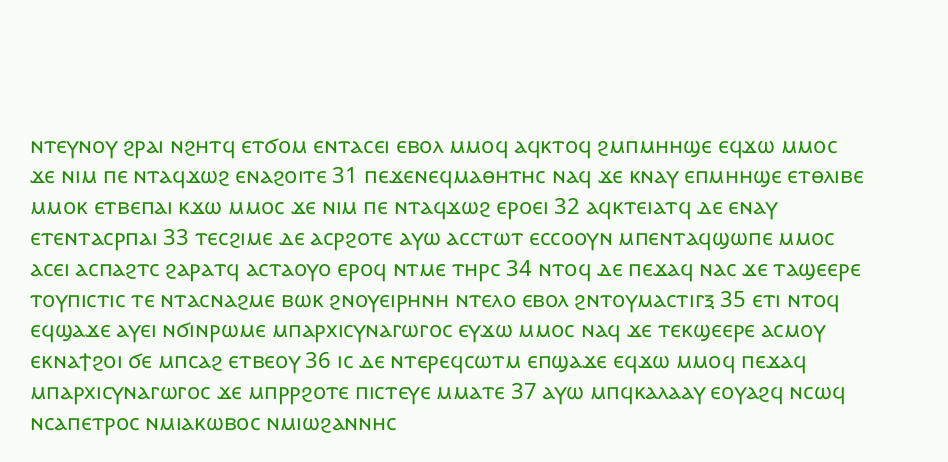ⲛⲧⲉⲩⲛⲟⲩ ϩⲣⲁⲓ ⲛϩⲏⲧϥ ⲉⲧϭⲟⲙ ⲉⲛⲧⲁⲥⲉⲓ ⲉⲃⲟⲗ ⲙⲙⲟϥ ⲁϥⲕⲧⲟϥ ϩⲙⲡⲙⲏⲏϣⲉ ⲉϥϫⲱ ⲙⲙⲟⲥ ϫⲉ ⲛⲓⲙ ⲡⲉ ⲛⲧⲁϥϫⲱϩ ⲉⲛⲁϩⲟⲓⲧⲉ 31 ⲡⲉϫⲉⲛⲉϥⲙⲁⲑⲏⲧⲏⲥ ⲛⲁϥ ϫⲉ ⲕⲛⲁⲩ ⲉⲡⲙⲏⲏϣⲉ ⲉⲧⲑⲗⲓⲃⲉ ⲙⲙⲟⲕ ⲉⲧⲃⲉⲡⲁⲓ ⲕϫⲱ ⲙⲙⲟⲥ ϫⲉ ⲛⲓⲙ ⲡⲉ ⲛⲧⲁϥϫⲱϩ ⲉⲣⲟⲉⲓ 32 ⲁϥⲕⲧⲉⲓⲁⲧϥ ⲇⲉ ⲉⲛⲁⲩ ⲉⲧⲉⲛⲧⲁⲥⲣⲡⲁⲓ 33 ⲧⲉⲥϩⲓⲙⲉ ⲇⲉ ⲁⲥⲣϩⲟⲧⲉ ⲁⲩⲱ ⲁⲥⲥⲧⲱⲧ ⲉⲥⲥⲟⲟⲩⲛ ⲙⲡⲉⲛⲧⲁϥϣⲱⲡⲉ ⲙⲙⲟⲥ ⲁⲥⲉⲓ ⲁⲥⲡⲁϩⲧⲥ ϩⲁⲣⲁⲧϥ ⲁⲥⲧⲁⲟⲩⲟ ⲉⲣⲟϥ ⲛⲧⲙⲉ ⲧⲏⲣⲥ 34 ⲛⲧⲟϥ ⲇⲉ ⲡⲉϫⲁϥ ⲛⲁⲥ ϫⲉ ⲧⲁϣⲉⲉⲣⲉ ⲧⲟⲩⲡⲓⲥⲧⲓⲥ ⲧⲉ ⲛⲧⲁⲥⲛⲁϩⲙⲉ ⲃⲱⲕ ϩⲛⲟⲩⲉⲓⲣⲏⲛⲏ ⲛⲧⲉⲗⲟ ⲉⲃⲟⲗ ϩⲛⲧⲟⲩⲙⲁⲥⲧⲓⲅⲝ 35 ⲉⲧⲓ ⲛⲧⲟϥ ⲉϥϣⲁϫⲉ ⲁⲩⲉⲓ ⲛϭⲓⲛⲣⲱⲙⲉ ⲙⲡⲁⲣⲭⲓⲥⲩⲛⲁⲅⲱⲅⲟⲥ ⲉⲩϫⲱ ⲙⲙⲟⲥ ⲛⲁϥ ϫⲉ ⲧⲉⲕϣⲉⲉⲣⲉ ⲁⲥⲙⲟⲩ ⲉⲕⲛⲁϯϩⲟⲓ ϭⲉ ⲙⲡⲥⲁϩ ⲉⲧⲃⲉⲟⲩ 36 ⲓⲥ ⲇⲉ ⲛⲧⲉⲣⲉϥⲥⲱⲧⲙ ⲉⲡϣⲁϫⲉ ⲉϥϫⲱ ⲙⲙⲟϥ ⲡⲉϫⲁϥ ⲙⲡⲁⲣⲭⲓⲥⲩⲛⲁⲅⲱⲅⲟⲥ ϫⲉ ⲙⲡⲣⲣϩⲟⲧⲉ ⲡⲓⲥⲧⲉⲩⲉ ⲙⲙⲁⲧⲉ 37 ⲁⲩⲱ ⲙⲡϥⲕⲁⲗⲁⲁⲩ ⲉⲟⲩⲁϩϥ ⲛⲥⲱϥ ⲛⲥⲁⲡⲉⲧⲣⲟⲥ ⲛⲙⲓⲁⲕⲱⲃⲟⲥ ⲛⲙⲓⲱϩⲁⲛⲛⲏⲥ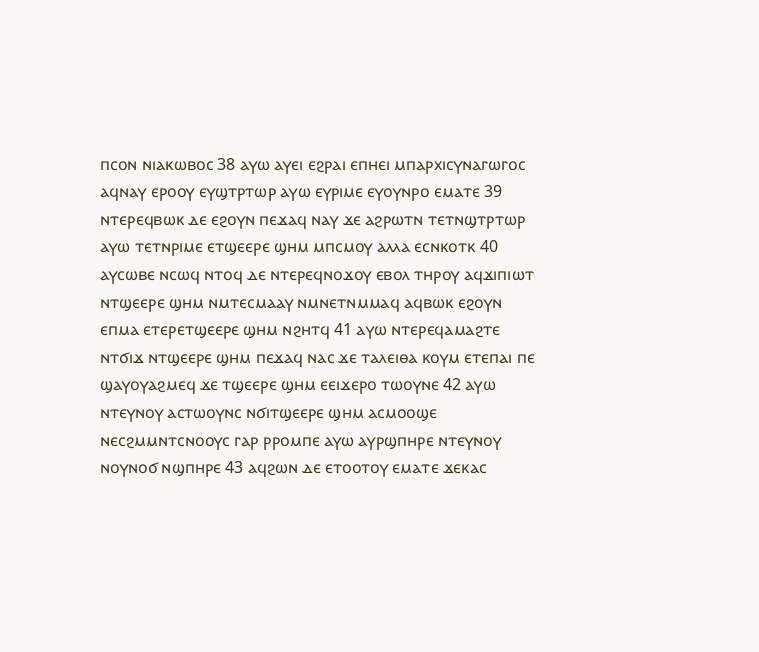ⲡⲥⲟⲛ ⲛⲓⲁⲕⲱⲃⲟⲥ 38 ⲁⲩⲱ ⲁⲩⲉⲓ ⲉϩⲣⲁⲓ ⲉⲡⲏⲉⲓ ⲙⲡⲁⲣⲭⲓⲥⲩⲛⲁⲅⲱⲅⲟⲥ ⲁϥⲛⲁⲩ ⲉⲣⲟⲟⲩ ⲉⲩϣⲧⲣⲧⲱⲣ ⲁⲩⲱ ⲉⲩⲣⲓⲙⲉ ⲉⲩⲟⲩⲛⲣⲟ ⲉⲙⲁⲧⲉ 39 ⲛⲧⲉⲣⲉϥⲃⲱⲕ ⲇⲉ ⲉϩⲟⲩⲛ ⲡⲉϫⲁϥ ⲛⲁⲩ ϫⲉ ⲁϩⲣⲱⲧⲛ ⲧⲉⲧⲛϣⲧⲣⲧⲱⲣ ⲁⲩⲱ ⲧⲉⲧⲛⲣⲓⲙⲉ ⲉⲧϣⲉⲉⲣⲉ ϣⲏⲙ ⲙⲡⲥⲙⲟⲩ ⲁⲗⲗⲁ ⲉⲥⲛⲕⲟⲧⲕ 40 ⲁⲩⲥⲱⲃⲉ ⲛⲥⲱϥ ⲛⲧⲟϥ ⲇⲉ ⲛⲧⲉⲣⲉϥⲛⲟϫⲟⲩ ⲉⲃⲟⲗ ⲧⲏⲣⲟⲩ ⲁϥϫⲓⲡⲓⲱⲧ ⲛⲧϣⲉⲉⲣⲉ ϣⲏⲙ ⲛⲙⲧⲉⲥⲙⲁⲁⲩ ⲛⲙⲛⲉⲧⲛⲙⲙⲁϥ ⲁϥⲃⲱⲕ ⲉϩⲟⲩⲛ ⲉⲡⲙⲁ ⲉⲧⲉⲣⲉⲧϣⲉⲉⲣⲉ ϣⲏⲙ ⲛϩⲏⲧϥ 41 ⲁⲩⲱ ⲛⲧⲉⲣⲉϥⲁⲙⲁϩⲧⲉ ⲛⲧϭⲓϫ ⲛⲧϣⲉⲉⲣⲉ ϣⲏⲙ ⲡⲉϫⲁϥ ⲛⲁⲥ ϫⲉ ⲧⲁⲗⲉⲓⲑⲁ ⲕⲟⲩⲙ ⲉⲧⲉⲡⲁⲓ ⲡⲉ ϣⲁⲩⲟⲩⲁϩⲙⲉϥ ϫⲉ ⲧϣⲉⲉⲣⲉ ϣⲏⲙ ⲉⲉⲓϫⲉⲣⲟ ⲧⲱⲟⲩⲛⲉ 42 ⲁⲩⲱ ⲛⲧⲉⲩⲛⲟⲩ ⲁⲥⲧⲱⲟⲩⲛⲥ ⲛϭⲓⲧϣⲉⲉⲣⲉ ϣⲏⲙ ⲁⲥⲙⲟⲟϣⲉ ⲛⲉⲥϩⲙⲙⲛⲧⲥⲛⲟⲟⲩⲥ ⲅⲁⲣ ⲣⲣⲟⲙⲡⲉ ⲁⲩⲱ ⲁⲩⲣϣⲡⲏⲣⲉ ⲛⲧⲉⲩⲛⲟⲩ ⲛⲟⲩⲛⲟϭ ⲛϣⲡⲏⲣⲉ 43 ⲁϥϩⲱⲛ ⲇⲉ ⲉⲧⲟⲟⲧⲟⲩ ⲉⲙⲁⲧⲉ ϫⲉⲕⲁⲥ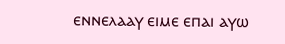ⲉⲛⲛⲉⲗⲁⲁⲩ ⲉⲓⲙⲉ ⲉⲡⲁⲓ ⲁⲩⲱ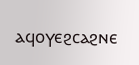ⲁϥⲟⲩⲉϩⲥⲁϩⲛⲉ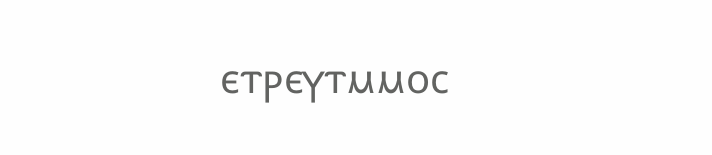ⲉⲧⲣⲉⲩⲧⲙⲙⲟⲥ